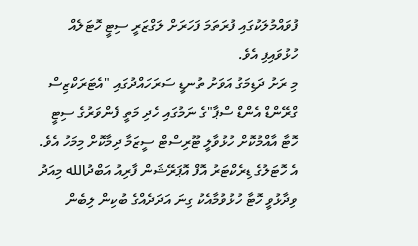ފުވައްމުލަކުގައި ފުރަތަމަ ފަހަރަށް ލަގްޒަރީ ސިޓީ ހޮޓަލެއް ހުޅުވައިފި އެވެ.
މި ރަށު ދަޑިމަގު އަވަށު ތުނޑީ ސަރަހައްދުގައި "އެޓަރަކްޒިސް ގްރޭންޑް އެންޑް ސްޕާ"ގެ ނަމުގައި ހެދި މަތީ ފެންވަރުގެ ސިޓީ ހޮޓާ އާއްމުކޮށް ހުޅުވާލީ ޓޫރިސްޓް ސީޒަމާ ދިމާކޮށް މިމަހު އެވެ.
އެ ހޮޓަލުގެ ޑިރެކްޓަރު އޮފް އޮޕަރޭޝަން ފާރިއު އަބްދުالله މިއަދު ވިދާޅުވީ ހޮޓާ ހުޅުވުމާއެކު ގިނަ އަދަދެއްގެ ބުކިން ލިބެން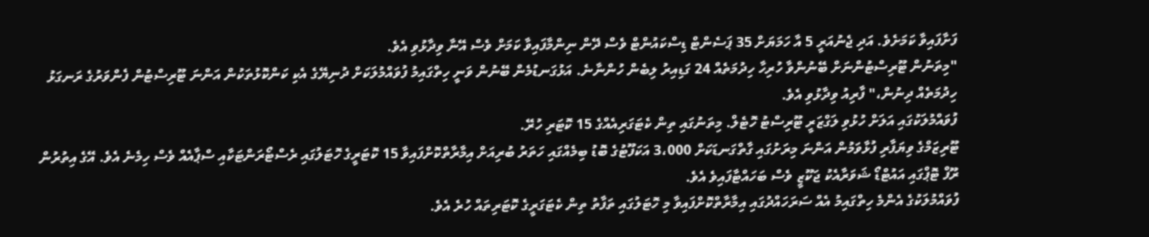ފަށާފައިވާ ކަމަށެވެ. އަދި ޖެނުއަރީ 5 އާ ހަމަޔަށް 35 ޕަސެންޓް ޑިސްކައުންޓް ވެސް ދޭން ނިންމާފައިވާ ކަމަށް ވެސް އޭނާ ވިދާޅުވި އެވެ.
"މިތަނުން ޓޫރިސްޓުންނަށް ބޭނުންވާ ހުރިހާ ހިދުމަތެއް 24 ގަޑިއިރު ލިބެން ހުންނާނެ. އަޅުގަނޑުމެން ބޭނުން ވަނީ ހިތްގައިމު ފުވައްމުލަކަށް ދުނިޔޭގެ އެކި ކަންކޮޅުތަކުން އަންނަ ޓޫރިސްޓުން ފެންވަރުގެ ރަނގަޅު ހިދުމަތެއް ދިނުން،" ފާރިއު ވިދާޅުވި އެވެ.
ފުވައްމުލަކުގައި އަލަށް ހުޅުވި ލަގްޒަރީ ޓޫރިސްޓު ހޮޓެލް. މިތަނުގައި ތިން ކެޓަގަރިއެއްގެ 15 ކޮޓަރި ހުރޭ.
ޓޫރިޒަމްގެ ވިޔަފާރި ފުޅާވަމުން އަންނަ މިރަށުގައި ގާތްގަނޑަކަށް 3،000 އަކަފޫޓުގެ ބޮޑު ބިމެއްގައި ހަތަރު ބުރިއަށް އިމާރާތްކޮށްފައިވާ 15 ކޮޓަރީގެ ހޮޓަލުގައި ރެސްޓޯރަންޓަކާއި ސްޕާއެއް ވެސް ހިމެނެ އެވެ. އޭގެ އިތުރުން ރޫފް ޓޮޕްގައި އައުޓްޑޯ ޝަވަރާއެކު ޖަކޫޒީ ވެސް ބަހައްޓާފައިވެ އެވެ.
ފުވައްމުލަކުގެ އެންމެ ހިތްގައިމު އެއް ސަރަހައްދުގައި އިމާރާތްކޮށްފައިވާ މި ހޮޓަލުގައި ތަފާތު ތިން ކެޓަގަރީގެ ކޮޓަރިތައް ހުރެ އެވެ.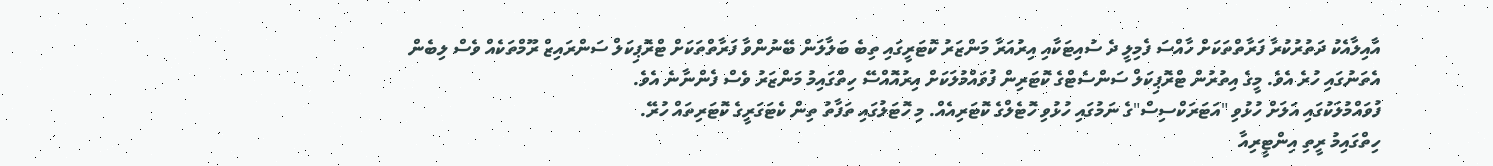އާއިލާއެކު ދަތުރުކުރާ ފަރާތްތަކަށް ހާއްސަ ފެމިލީ ދެ ސުއިޓަކާއި އިރުއަރާ މަންޒަރު ކޮޓަރީގައި ތިބެ ބަލާލަން ބޭނުންވާ ފަރާތްތަކަށް ޓްރޮޕިކަލް ސަންރައިޒް ރޫމްތަކެއް ވެސް ލިބެން އެތަނުގައި ހުރެ އެވެ. މީގެ އިތުރުން ޓްރޮޕިކަލް ސަންސެޓްގެ ކޮޓަރިން ފުވައްމުލަކަށް އިރުއޮއްސޭ ހިތްގައިމު މަންޒަރު ވެސް ފެންނާނެ އެވެ.
ފުވައްމުލަކުގައި އަލަށް ހުޅުވި "އަޓަރަކްސިސް"ގެ ނަމުގައި ހުޅުވި ހޮޓެލްގެ ކޮޓަރިއެއް. މި ހޮޓަލުގައި ތަފާތު ތިން ކެޓަގަރީގެ ކޮޓަރިތައް ހުރޭ.
ހިތްގައިމު ރީތި އިންޓީރިއާ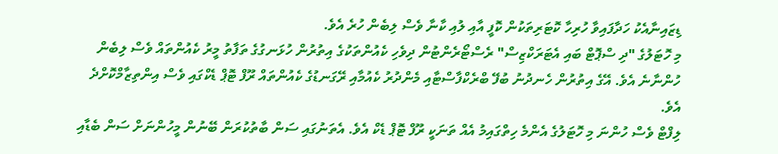ޑިޒައިނާއެކު ހަދާފައިވާ ހުރިހާ ކޮޓަރިތަކުން ކޮފީ އާއި ލުއި ކާނާ ވެސް ލިބެން ހުރެ އެވެ.
މި ހޮޓަލުގެ "ދި ސްޕޮޓް ބައި އެޓަރަކްޒިސް" ރެސްޓޯރެންޓުން ދިވެހި ކެއުންތަކުގެ އިތުރުން ހުޅަނގުގެ ތަފާތު މީރު ކެއުންތައް ވެސް ލިބެން ހުންނާނެ އެވެ. އޭގެ އިތުރުން ހެނދުނު ބުފޭ ބްރެކްފާސްޓާއި މެންދުރު ކެއުމާއި ރޭގަނޑުގެ ކެއުންތައް ރޫފް ޓޮޕް ޑެކްގައި ވެސް އިންތިޒާމްކޮށްދެ އެވެ.
ލިފްޓް ވެސް ހުންނަ މި ހޮޓަލުގެ އެންމެ ހިތްގައިމު އެއް ތަނަކީ ރޫފް ޓޮޕް ޑެކް އެވެ. އެތަނުގައި ސަން ބާތުކުރަން ބޭނުން މީހުންނަށް ސަން ބެޑާއި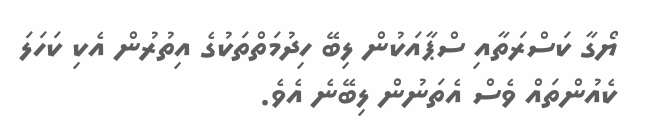ޔޯގާ ކަސްރަތާއި ސްޕާއަކުން ލިބޭ ހިދުމަތްތަކުގެ އިތުރުން އެކި ކަހަލަ ކެއުންތައް ވެސް އެތަނުން ލިބޭނެ އެވެ.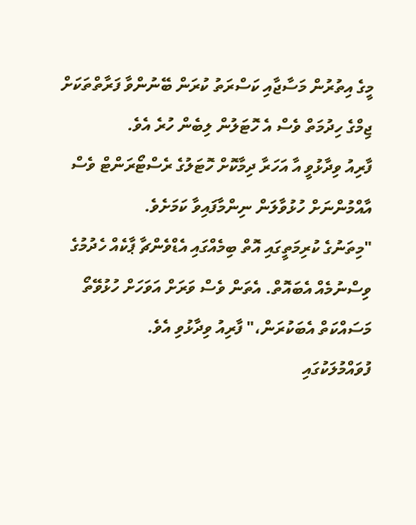މީގެ އިތުރުން މަސާޖާއި ކަސްރަތު ކުރަން ބޭނުންވާ ފަރާތްތަކަށް ޖިމްގެ ހިދުމަތް ވެސް އެ ހޮޓަލުން ލިބެން ހުރެ އެވެ.
ފާރިއު ވިދާޅުވީ އާ އަހަރާ ދިމާކޮށް ހޮޓަލުގެ ރެސްޓޯރަންޓް ވެސް އާއްމުންނަށް ހުޅުވާލަން ނިންމާފައިވާ ކަމަށެވެ.
"މިތަނުގެ ކުރިމަތީގައި އޮތް ބިމެއްގައި އެޑްވެންޗާ ޕާކެއް ހެދުމުގެ ވިސްނުމެއް އެބައޮތް. އެތަން ވެސް ވަރަށް އަވަހަށް ހުޅުވޭތޯ މަސައްކަތް އެބަކުރަން،" ފާރިއު ވިދާޅުވި އެވެ.
ފުވައްމުލަކުގައި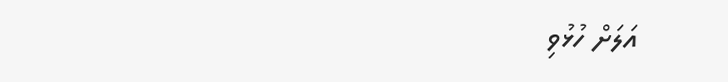އަލަށް ހުޅުވި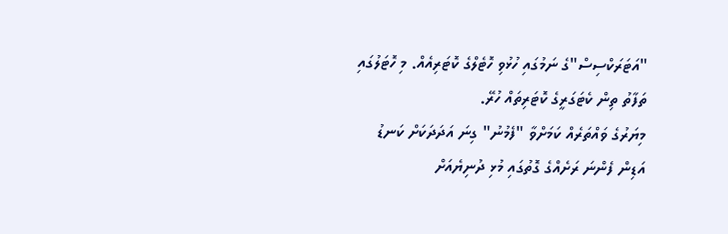"އަޓަރަކްސިސް"ގެ ނަމުގައި ހުޅުވި ހޮޓެލްގެ ކޮޓަރިއެއް. މި ހޮޓަލުގައި ތަފާތު ތިން ކެޓަގަރީގެ ކޮޓަރިތައް ހުރޭ.
މިޔަރުގެ ވައްތަރެއް ކަމަށްވާ "ފެމުނު" ގިނަ އަދަދަކަށް ކަނޑު އަޑިން ފެންނަ ރަށެއްގެ ގޮތުގައި މުޅި ދުނިޔެއަށް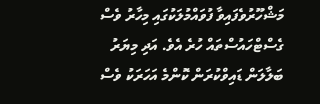މަޝްހޫރުވެފައިވާ ފުވައްމުލަކުގައި މިހާރު ވެސް ގެސްޓްހައުސްތައް ހުރެ އެވެ. އަދި މިޔަރު ބަލާލަން ޑައިވްކުރަން ކޮންމެ އަހަރަކު ވެސް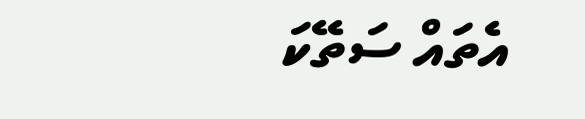އެތައް ސަތޭކަ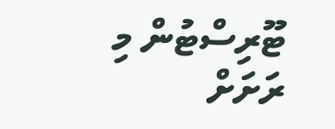ޓޫރިސްޓުން މި ރަށަށް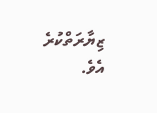ޒިޔާރަތްކުރެ އެވެ.